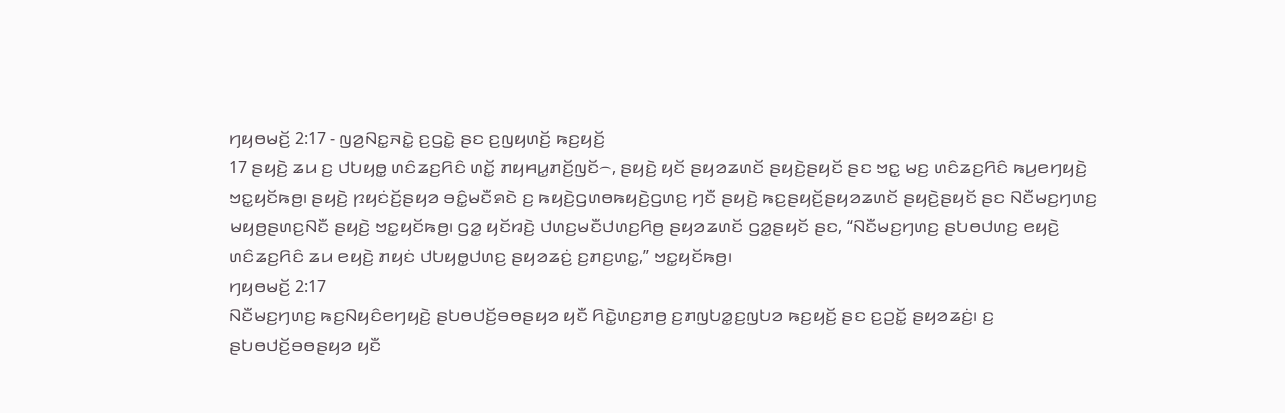ꤚꤟꤥꤗꤢꤩ꤬ 2:17 - ꤜꤤ꤬ꤡꤢ꤭ꤏꤢꤧ꤭ ꤢ꤬ꤞꤢꤧ꤭ ꤔꤢ ꤢ꤬ꤜꤟꤛꤢꤩ꤬ ꤒꤢ꤬ꤟꤢꤩ꤬
17 ꤔꤟꤢꤧ꤬ ꤘꤣ ꤢ꤬ ꤓꤝꤟꤥ꤭ ꤛꤢꤨꤘꤢ꤬ꤖꤢꤨ ꤛꤢꤩ꤭ ꤊꤟꤌꤣ꤭ꤊꤢꤩ꤬ꤜꤢꤩ꤮, ꤔꤟꤢꤧ꤬ ꤟꤢꤩ ꤔꤟꤤꤘꤛꤢꤩ ꤔꤟꤢꤧ꤬ꤔꤟꤢꤩ ꤔꤢ ꤠꤢ꤭ ꤗꤢ꤬ ꤛꤢꤨꤘꤢ꤬ꤖꤢꤨ ꤒꤣ꤬ꤕꤚꤟꤢꤧ꤬ ꤠꤢ꤭ꤟꤢꤩꤒꤥ꤬꤯ ꤔꤟꤢꤧ꤬ ꤐꤟꤢꤦꤢꤩ꤬ꤔꤟꤤ ꤋꤢꤨ꤭ꤗꤢꤪꤎꤢꤧ ꤢ꤬ ꤒꤟꤢꤧ꤬ꤞꤛꤥꤒꤟꤢꤧ꤬ꤞꤛꤢ꤬ ꤚꤢꤪ ꤔꤟꤢꤧ꤬ ꤒꤢ꤬ꤔꤟꤢꤩ꤬ꤔꤟꤤꤘꤛꤢꤩ ꤔꤟꤢꤧ꤬ꤔꤟꤢꤩ ꤔꤢ ꤡꤢꤪꤗꤢ꤬ꤚꤛꤢ꤬ ꤗꤟꤥ꤬ꤔꤛꤢ꤬ꤡꤢꤪ ꤔꤟꤢꤧ꤬ ꤠꤢ꤭ꤟꤢꤩꤒꤥ꤬꤯ ꤞꤤ꤭ ꤟꤢꤩꤙꤢꤧ꤬ ꤓꤛꤢ꤬ꤗꤢꤪꤓꤛꤢ꤬ꤖꤥ꤬ ꤔꤟꤤꤘꤛꤢꤩ ꤞꤤ꤭ꤔꤟꤢꤩ ꤔꤢ, “ꤡꤢꤪꤗꤢ꤬ꤚꤛꤢ꤬ ꤔꤝꤥꤓꤛꤢ꤬ ꤕꤟꤢꤧ꤬ ꤛꤢꤨꤘꤢ꤬ꤖꤢꤨ ꤘꤣ ꤕꤟꤢꤧ꤬ ꤊꤟꤢꤦ ꤓꤝꤟꤥ꤭ꤓꤛꤢ꤬ ꤔꤟꤤꤘꤢꤦ꤬ ꤢ꤬ꤊꤢ꤬ꤛꤢ꤭,” ꤠꤢ꤭ꤟꤢꤩꤒꤥ꤬꤯
ꤚꤟꤥꤗꤢꤩ꤬ 2:17
ꤡꤢꤪꤗꤢ꤬ꤚꤛꤢ꤬ ꤒꤢ꤬ꤡꤟꤢꤨꤕꤚꤟꤢꤧ꤬ ꤔꤝꤥꤓꤢꤩ꤬ꤋꤥꤔꤟꤤ ꤟꤢꤪ ꤖꤢꤧ꤭ꤛꤢ꤬ꤊꤥ꤬ ꤢ꤬ꤊꤜꤝꤤ꤭ꤢ꤬ꤜꤝꤤ ꤒꤢ꤬ꤟꤢꤩ꤬ ꤔꤢ ꤢ꤬ꤑꤢꤩ꤭ ꤔꤟꤤꤘꤢꤦ꤬꤯ ꤢ꤬ ꤔꤝꤥꤓꤢꤩ꤬ꤋꤥꤔꤟꤤ ꤟꤢꤪ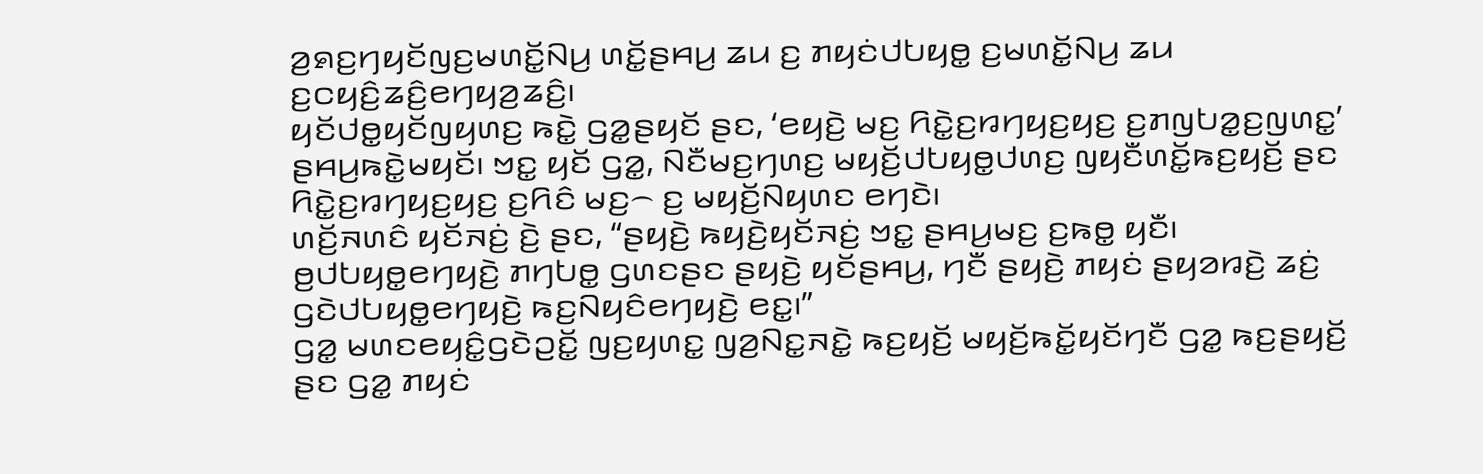ꤤ꤬ꤎꤢ꤬ꤚꤟꤢꤩꤜꤢ꤬ꤗꤛꤢꤩ꤭ꤡꤣ꤬ ꤛꤢꤩ꤭ꤔꤌꤣ꤬ ꤘꤣ ꤢ꤬ ꤊꤟꤢꤦꤓꤝꤟꤥ꤭ ꤢ꤬ꤗꤛꤢꤩ꤭ꤡꤣ꤬ ꤘꤣ ꤢ꤬ꤍꤟꤢꤨ꤬ꤘꤢꤨ꤬ꤕꤚꤟꤤ꤬ꤘꤢꤨ꤬꤯
ꤟꤢꤩꤓꤥ꤭ꤟꤢꤩꤜꤟꤛꤢ꤬ ꤒꤢꤧ꤭ ꤞꤤ꤭ꤔꤟꤢꤩ ꤔꤢ, ‘ꤕꤟꤢꤧ꤬ ꤗꤢ꤬ ꤖꤢꤧ꤭ꤢ꤬ꤙꤚꤟꤢ꤬ꤟꤢ꤬ ꤢ꤬ꤊꤜꤝꤤ꤭ꤢ꤬ꤜꤛꤢ꤭’ ꤔꤌꤣ꤬ꤒꤢꤧ꤭ꤗꤟꤢꤩ꤯ ꤠꤢ꤭ ꤟꤢꤩ ꤞꤤ꤭, ꤡꤢꤪꤗꤢ꤬ꤚꤛꤢ꤬ ꤗꤟꤢꤩ꤬ꤓꤝꤟꤥ꤭ꤓꤛꤢ꤬ ꤜꤟꤢꤪꤛꤢꤩ꤭ꤒꤢ꤬ꤟꤢꤩ꤬ ꤔꤢ ꤖꤢꤧ꤭ꤢ꤬ꤙꤚꤟꤢ꤬ꤟꤢ꤬ ꤢ꤬ꤖꤢꤨ ꤗꤢ꤬꤮ ꤢ꤬ ꤗꤟꤢꤩ꤬ꤡꤟꤛꤢ ꤕꤚꤢꤧ꤯
ꤛꤢꤩ꤬ꤏꤛꤢꤨ ꤟꤢꤩꤏꤢꤦ꤬ ꤢꤧ꤬ ꤔꤢ, “ꤔꤟꤢꤧ꤬ ꤒꤟꤢꤧ꤬ꤟꤢꤩꤏꤢꤦ꤬ ꤠꤢ꤭ ꤔꤌꤣ꤬ꤗꤢ꤬ ꤢ꤬ꤒꤥ꤭ ꤟꤢꤪ꤯ ꤥ꤬ꤓꤝꤟꤥ꤭ꤕꤚꤟꤢꤧ꤬ ꤊꤚꤝꤥ꤭ ꤞꤛꤢꤔꤢ ꤔꤟꤢꤧ꤬ ꤟꤢꤩꤔꤌꤣ꤬, ꤚꤢꤪ ꤔꤟꤢꤧ꤬ ꤊꤟꤢꤦ ꤔꤟꤤꤙꤢꤧ꤬ ꤘꤢꤦ꤬ ꤞꤢꤧꤓꤝꤟꤥ꤭ꤕꤚꤟꤢꤧ꤬ ꤒꤢ꤬ꤡꤟꤢꤨꤕꤚꤟꤢꤧ꤬ ꤕꤢ꤭꤯”
ꤞꤤ꤭ ꤗꤛꤢꤕꤟꤢꤨ꤭ꤞꤢꤧꤑꤢꤩ꤭ ꤜꤢ꤬ꤟꤛꤢ꤭ ꤜꤤ꤬ꤡꤢ꤭ꤏꤢꤧ꤭ ꤒꤢ꤬ꤟꤢꤩ꤬ ꤗꤟꤢꤩ꤬ꤒꤢꤩ꤭ꤟꤢꤩꤚꤢꤪ ꤞꤤ꤭ ꤒꤢ꤬ꤔꤟꤢꤩ꤬ ꤔꤢ ꤞꤤ꤭ ꤊꤟꤢꤦ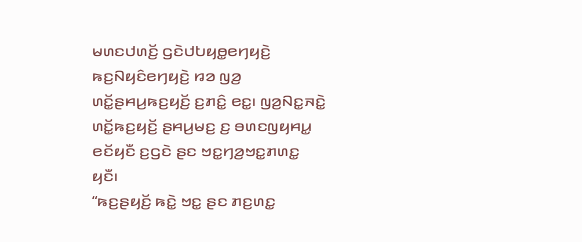ꤗꤛꤢꤓꤛꤢꤩ꤬ ꤞꤢꤧꤓꤝꤟꤥ꤭ꤕꤚꤟꤢꤧ꤬ ꤒꤢ꤬ꤡꤟꤢꤨꤕꤚꤟꤢꤧ꤬ ꤙꤤ ꤜꤤ꤬ ꤛꤢꤩ꤭ꤔꤌꤣ꤬ꤒꤢ꤬ꤟꤢꤩ꤬ ꤢ꤬ꤊꤢꤨ꤭ ꤕꤢ꤭꤯ ꤜꤤ꤬ꤡꤢ꤭ꤏꤢꤧ꤭ ꤛꤢꤩ꤭ꤒꤢ꤬ꤟꤢꤩ꤬ ꤔꤌꤣ꤬ꤗꤢ꤬ ꤢ꤬ ꤋꤛꤢꤜꤟꤌꤣ꤭ ꤕꤢꤩꤟꤢꤪ ꤢ꤬ꤞꤢꤧ ꤔꤢ ꤠꤢ꤭ꤚꤤ꤬ꤠꤢ꤭ꤊꤛꤢ꤭ ꤟꤢꤪ꤯
“ꤒꤢ꤬ꤔꤟꤢꤩ꤬ ꤒꤢꤧ꤭ ꤠꤢ꤭ ꤔꤢ ꤊꤢ꤬ꤛꤢ꤭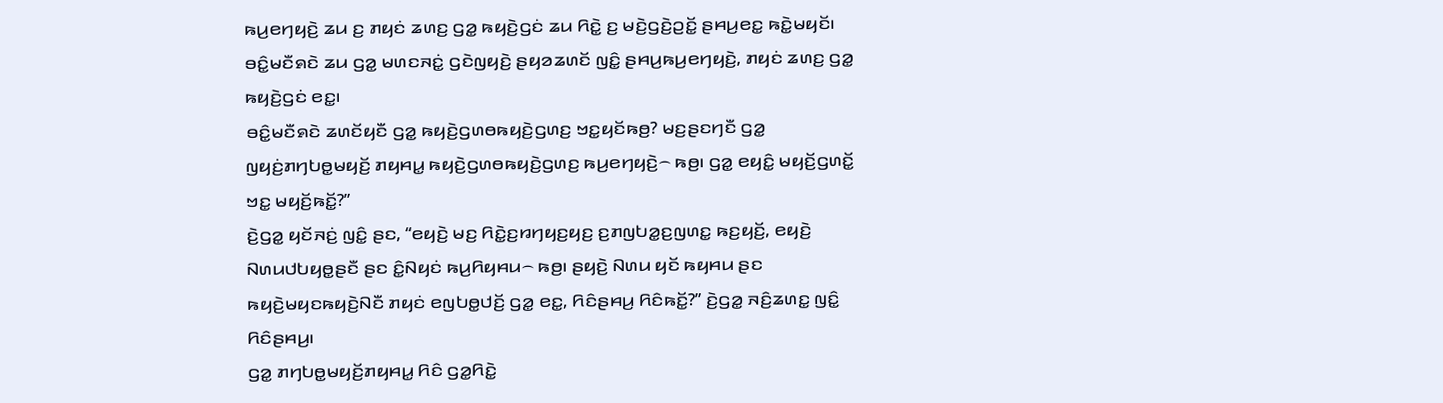ꤒꤣ꤬ꤕꤚꤟꤢꤧ꤬ ꤘꤣ ꤢ꤬ ꤊꤟꤢꤦ ꤘꤛꤢ꤬ ꤞꤤ꤭ ꤒꤟꤢꤧ꤬ꤞꤢꤦ ꤘꤣ ꤖꤢꤧ꤭ ꤢ꤬ ꤗꤢꤧ꤬ꤞꤢꤧ꤬ꤑꤢꤩ꤭ ꤔꤌꤣ꤬ꤕꤢ꤭ ꤒꤢꤧ꤭ꤗꤟꤢꤩ꤯ ꤋꤢꤨ꤭ꤗꤢꤪꤎꤢꤧ ꤘꤣ ꤞꤤ꤭ ꤗꤛꤢꤏꤢꤦ꤭ ꤞꤢꤧꤜꤟꤢꤧ꤬ ꤔꤟꤤꤘꤛꤢꤩ ꤜꤢꤨ꤭ ꤔꤌꤣ꤬ꤒꤣ꤬ꤕꤚꤟꤢꤧ꤬, ꤊꤟꤢꤦ ꤘꤛꤢ꤬ ꤞꤤ꤭ ꤒꤟꤢꤧ꤬ꤞꤢꤦ ꤕꤢ꤭꤯
ꤋꤢꤨ꤭ꤗꤢꤪꤎꤢꤧ ꤘꤛꤢꤩꤟꤢꤪ ꤞꤤ꤭ ꤒꤟꤢꤧ꤬ꤞꤛꤥꤒꤟꤢꤧ꤬ꤞꤛꤢ꤬ ꤠꤢ꤭ꤟꤢꤩꤒꤥ꤬? ꤗꤢ꤬ꤔꤢꤚꤢꤪ ꤞꤤ꤭ ꤜꤟꤢꤦ꤬ꤊꤚꤝꤥ꤭ꤗꤟꤢꤩ꤬ ꤊꤟꤌꤣ꤭ ꤒꤟꤢꤧ꤬ꤞꤛꤥꤒꤟꤢꤧ꤬ꤞꤛꤢ꤬ ꤒꤣ꤬ꤕꤚꤟꤢꤧ꤬꤮ ꤒꤥ꤬꤯ ꤞꤤ꤭ ꤕꤟꤢꤨ꤭ ꤗꤟꤢꤩ꤬ꤞꤛꤢꤩ꤭ ꤠꤢ꤭ ꤗꤟꤢꤩ꤬ꤒꤢꤩ꤭?”
ꤢꤧ꤬ꤞꤤ꤭ ꤟꤢꤩꤏꤢꤦ꤬ ꤜꤢꤨ꤭ ꤔꤢ, “ꤕꤟꤢꤧ꤬ ꤗꤢ꤬ ꤖꤢꤧ꤭ꤢ꤬ꤙꤚꤟꤢ꤬ꤟꤢ꤬ ꤢ꤬ꤊꤜꤝꤤ꤭ꤢ꤬ꤜꤛꤢ꤭ ꤒꤢ꤬ꤟꤢꤩ꤬, ꤕꤟꤢꤧ꤬ ꤡꤛꤣꤓꤝꤟꤥ꤭ꤔꤢꤪ ꤔꤢ ꤢꤨ꤭ꤡꤟꤢꤦ ꤒꤣ꤬ꤖꤟꤌꤣ꤮ ꤒꤥ꤬꤯ ꤔꤟꤢꤧ꤬ ꤡꤛꤣ ꤟꤢꤩ ꤒꤟꤌꤣ ꤔꤢ ꤒꤟꤢꤧ꤬ꤗꤟꤢꤒꤟꤢꤧ꤬ꤡꤢꤪ ꤊꤟꤢꤦ ꤕꤜꤝꤥ꤭ꤓꤢꤩ꤬ ꤞꤤ꤭ ꤕꤢ꤭, ꤖꤢꤨꤔꤌꤣ꤬ ꤖꤢꤨꤒꤢꤩ꤭?” ꤢꤧ꤬ꤞꤤ꤭ ꤏꤢꤨ꤬ꤘꤛꤢ꤭ ꤜꤢꤨ꤭ ꤖꤢꤨꤔꤌꤣ꤬꤯
ꤞꤤ꤭ ꤊꤚꤝꤥ꤭ꤗꤟꤢꤩ꤬ꤊꤟꤌꤣ꤭ ꤖꤢꤨ ꤞꤤ꤭ꤖꤢꤧ꤭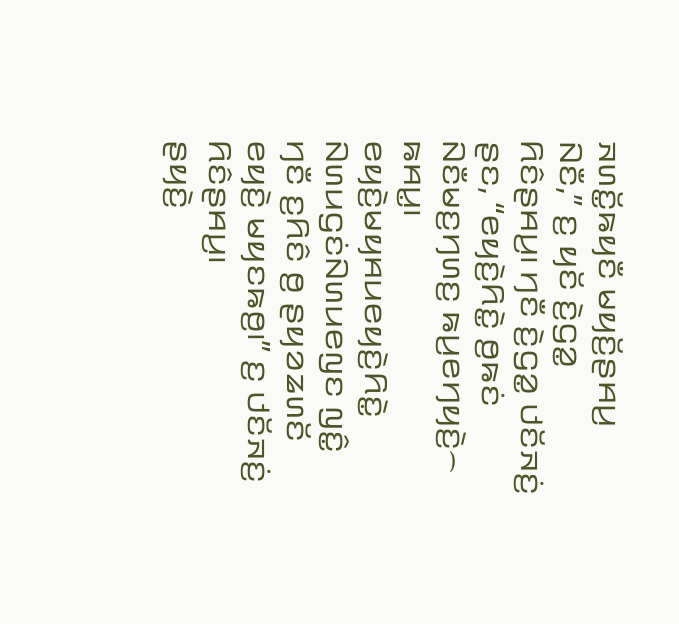ꤏꤛꤢꤩ꤭ꤒꤟꤢꤪ ꤗꤟꤢꤩ꤬ꤔꤌꤣ꤬ ꤡꤢꤪ,” ꤢ꤬ ꤟꤢꤩ ꤢꤧ꤬ꤞꤤ꤭ ꤖꤢꤨꤔꤌꤣ꤬꤯ ꤚꤢꤪ ꤢꤧ꤬ꤞꤤ꤭ ꤓꤢꤩꤏꤢꤦ꤬ ꤔꤢ, “ꤕꤟꤢꤧ꤬ꤖꤢꤧ꤭ ꤥ꤬ꤒꤢꤦ ꤡꤢꤪꤗꤢ꤬ꤚꤛꤢ꤬ ꤒꤣ꤬ꤕꤚꤟꤢꤧ꤬꤮ ꤒꤌꤣ꤭꤯ ꤕꤟꤢꤧ꤬ꤗꤟꤌꤣꤕꤟꤢꤧ꤬ꤖꤢꤧ꤭ ꤡꤛꤣꤞꤢꤦꤡꤛꤣꤕꤜꤢ ꤜꤢꤨ꤭ ꤚꤢꤪ ꤢ꤬ꤖꤢꤨ ꤥ꤬ ꤔꤟꤤꤘꤛꤢꤩ ꤕꤟꤢꤧ꤬ ꤗꤟꤢꤒꤥ꤬꤯” ꤢ꤬ ꤓꤢꤩꤏꤢꤦ꤬ ꤖꤢꤨꤔꤌꤣ꤬꤯
ꤔꤟꤢꤧ꤬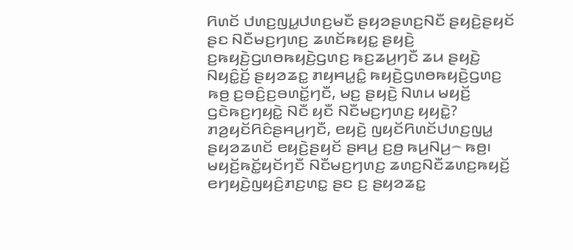ꤖꤛꤢꤩ ꤓꤛꤢ꤬ꤜꤣ꤭ꤓꤛꤢ꤬ꤗꤢꤪ ꤔꤟꤤꤔꤛꤢ꤬ꤡꤢꤪ ꤔꤟꤢꤧ꤬ꤔꤟꤢꤩ ꤔꤢ ꤡꤢꤪꤗꤢ꤬ꤚꤛꤢ꤬ ꤘꤛꤢꤩꤒꤟꤢ꤭ ꤔꤟꤢꤧ꤬ ꤢ꤬ꤒꤟꤢꤧ꤬ꤞꤛꤥꤒꤟꤢꤧ꤬ꤞꤛꤢ꤬ ꤒꤢ꤬ꤘꤣ꤬ꤚꤢꤪ ꤘꤣ ꤔꤟꤢꤧ꤬ ꤡꤟꤢꤨ꤭ꤢꤩ꤬ ꤔꤟꤤꤘꤢ꤭ ꤊꤟꤌꤣ꤭ꤢꤨ꤭ ꤒꤟꤢꤧ꤬ꤞꤛꤥꤒꤟꤢꤧ꤬ꤞꤛꤢ꤬ ꤒꤥ꤬ ꤢ꤬ꤋꤢꤨ꤬ꤢ꤬ꤋꤛꤢꤩ꤭ꤚꤢꤪ, ꤗꤢ꤬ ꤔꤟꤢꤧ꤬ ꤡꤛꤣ ꤗꤟꤢꤩ꤬ ꤞꤢꤧꤒꤢ꤬ꤚꤟꤢꤧ꤭ ꤡꤢꤪ ꤟꤢꤪ ꤡꤢꤪꤗꤢ꤬ꤚꤛꤢ꤬ ꤟꤟꤢꤧ꤭?
ꤊꤤ꤬ꤟꤢꤩꤖꤢꤨꤔꤌꤣ꤬ꤚꤢꤪ, ꤕꤟꤢꤧ꤬ ꤜꤟꤢꤩꤖꤛꤢꤩꤓꤛꤢ꤬ꤜꤣ꤭ ꤔꤟꤤꤘꤛꤢꤩ ꤕꤟꤢꤧ꤬ꤔꤟꤢꤩ ꤔꤌꤣ꤬ ꤢ꤬ꤥ꤬ ꤒꤣ꤬ꤡꤣ꤬꤮ ꤒꤥ꤬꤯ ꤗꤟꤢꤩ꤬ꤒꤢꤩ꤭ꤟꤢꤩꤚꤢꤪ ꤡꤢꤪꤗꤢ꤬ꤚꤛꤢ꤬ ꤘꤛꤢ꤬ꤡꤢꤪꤘꤛꤢ꤬ꤒꤟꤢꤩ꤬ ꤕꤚꤟꤢꤧ꤬ꤜꤟꤢꤨ꤬ꤊꤢ꤬ꤛꤢ꤭ ꤔꤢ ꤢ꤬ ꤔꤟꤤꤘꤢ꤭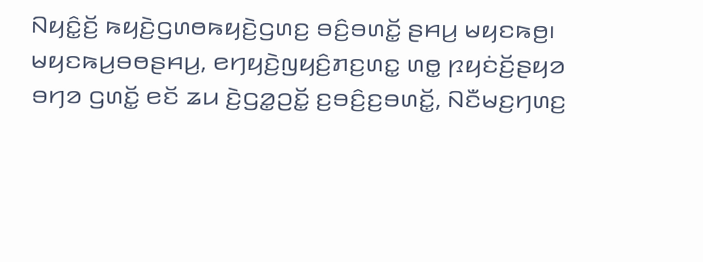ꤡꤟꤢꤨ꤭ꤢꤩ꤬ ꤒꤟꤢꤧ꤬ꤞꤛꤥꤒꤟꤢꤧ꤬ꤞꤛꤢ꤬ ꤋꤢꤨ꤬ꤋꤛꤢꤩ꤭ ꤔꤌꤣ꤬ ꤗꤟꤢꤒꤥ꤬꤯ ꤗꤟꤢꤒꤣ꤬ꤋꤥꤔꤌꤣ꤬, ꤕꤚꤟꤢꤧ꤬ꤜꤟꤢꤨ꤬ꤊꤢ꤬ꤛꤢ꤭ ꤛꤥ꤭ ꤐꤟꤢꤦꤢꤩ꤬ꤔꤟꤤ ꤋꤚꤤ ꤞꤛꤢꤩ꤭ ꤕꤢꤩ ꤘꤣ ꤢꤧ꤬ꤞꤤ꤭ꤑꤢꤩ꤭ ꤢ꤬ꤋꤢꤨ꤬ꤢ꤬ꤋꤛꤢꤩ꤭, ꤡꤢꤪꤗꤢ꤬ꤚꤛꤢ꤬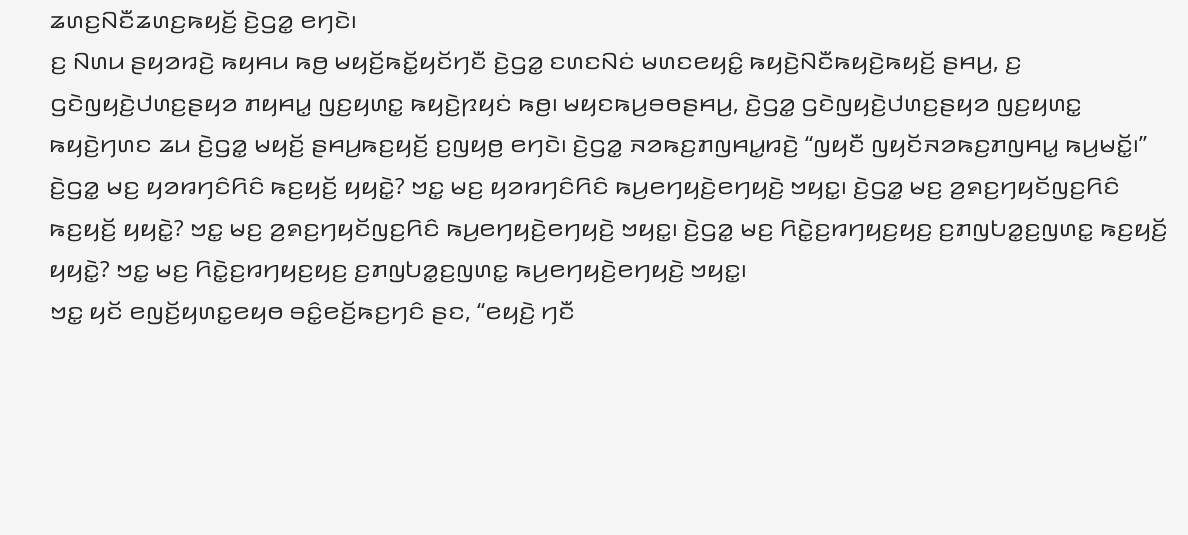ꤘꤛꤢ꤬ꤡꤢꤪꤘꤛꤢ꤬ꤒꤟꤢꤩ꤬ ꤢꤧ꤬ꤞꤤ꤭ ꤕꤚꤢꤧ꤯
ꤢ꤬ ꤡꤛꤣ ꤔꤟꤤꤙꤢꤧ꤬ ꤒꤟꤌꤣ ꤒꤥ꤬ ꤗꤟꤢꤩ꤬ꤒꤢꤩ꤭ꤟꤢꤩꤚꤢꤪ ꤢꤧ꤬ꤞꤤ꤭ ꤢꤛꤢꤡꤢꤦ ꤗꤛꤢꤕꤟꤢꤨ꤭ ꤒꤟꤢꤧ꤬ꤡꤢꤪꤒꤟꤢꤧ꤬ꤒꤟꤢꤩ꤬ ꤔꤌꤣ꤬, ꤢ꤬ ꤞꤢꤧꤜꤟꤢꤧ꤬ꤓꤛꤢ꤬ꤔꤟꤤ ꤊꤟꤌꤣ꤭ ꤜꤢ꤬ꤟꤛꤢ꤭ ꤒꤟꤢꤧ꤬ꤐꤟꤢꤦ ꤒꤥ꤬꤯ ꤗꤟꤢꤒꤣ꤬ꤋꤥꤔꤌꤣ꤬, ꤢꤧ꤬ꤞꤤ꤭ ꤞꤢꤧꤜꤟꤢꤧ꤬ꤓꤛꤢ꤬ꤔꤟꤤ ꤜꤢ꤬ꤟꤛꤢ꤭ ꤒꤟꤢꤧ꤬ꤚꤛꤢ ꤘꤣ ꤢꤧ꤬ꤞꤤ꤭ ꤗꤟꤢꤩ꤬ ꤔꤌꤣ꤬ꤒꤢ꤬ꤟꤢꤩ꤬ ꤢ꤬ꤜꤟꤥ꤬ ꤕꤚꤢꤧ꤯ ꤢꤧ꤬ꤞꤤ꤭ ꤏꤤꤒꤢ꤬ꤊꤜꤌꤣ꤭ꤙꤢꤧ꤬ “ꤜꤟꤢꤪ ꤜꤟꤢꤩꤏꤤꤒꤢ꤬ꤊꤜꤌꤣ꤭ ꤒꤣ꤬ꤗꤢꤩ꤭꤯”
ꤢꤧ꤬ꤞꤤ꤭ ꤗꤢ꤬ ꤟꤤꤙꤚꤢꤨꤖꤢꤨ ꤒꤢ꤬ꤟꤢꤩ꤬ ꤟꤟꤢꤧ꤭? ꤠꤢ꤭ ꤗꤢ꤬ ꤟꤤꤙꤚꤢꤨꤖꤢꤨ ꤒꤣ꤬ꤕꤚꤟꤢꤧ꤬ꤕꤚꤟꤢꤧ꤬ ꤠꤟꤢ꤭꤯ ꤢꤧ꤬ꤞꤤ꤭ ꤗꤢ꤬ ꤤ꤬ꤎꤢ꤬ꤚꤟꤢꤩꤜꤢ꤬ꤖꤢꤨ ꤒꤢ꤬ꤟꤢꤩ꤬ ꤟꤟꤢꤧ꤭? ꤠꤢ꤭ ꤗꤢ꤬ ꤤ꤬ꤎꤢ꤬ꤚꤟꤢꤩꤜꤢ꤬ꤖꤢꤨ ꤒꤣ꤬ꤕꤚꤟꤢꤧ꤬ꤕꤚꤟꤢꤧ꤬ ꤠꤟꤢ꤭꤯ ꤢꤧ꤬ꤞꤤ꤭ ꤗꤢ꤬ ꤖꤢꤧ꤭ꤢ꤬ꤙꤚꤟꤢ꤬ꤟꤢ꤬ ꤢ꤬ꤊꤜꤝꤤ꤭ꤢ꤬ꤜꤛꤢ꤭ ꤒꤢ꤬ꤟꤢꤩ꤬ ꤟꤟꤢꤧ꤭? ꤠꤢ꤭ ꤗꤢ꤬ ꤖꤢꤧ꤭ꤢ꤬ꤙꤚꤟꤢ꤬ꤟꤢ꤬ ꤢ꤬ꤊꤜꤝꤤ꤭ꤢ꤬ꤜꤛꤢ꤭ ꤒꤣ꤬ꤕꤚꤟꤢꤧ꤬ꤕꤚꤟꤢꤧ꤬ ꤠꤟꤢ꤭꤯
ꤠꤢ꤭ ꤟꤢꤩ ꤕꤜꤢꤩ꤬ꤟꤛꤢ꤭ꤕꤟꤥ ꤋꤢꤨ꤭ꤕꤢꤩ꤬ꤒꤢ꤬ꤚꤢꤨ ꤔꤢ, “ꤕꤟꤢꤧ꤬ ꤚꤢꤪ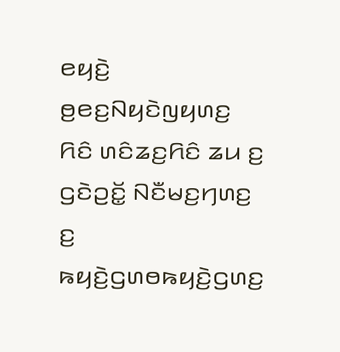ꤕꤟꤢꤧ꤬ ꤥ꤬ꤕꤢ꤬ꤡꤟꤢꤧꤜꤟꤛꤢ꤬ ꤖꤢꤨ ꤛꤢꤨꤘꤢ꤬ꤖꤢꤨ ꤘꤣ ꤢ꤬ ꤞꤢꤧꤑꤢꤩ꤭ ꤡꤢꤪꤗꤢ꤬ꤚꤛꤢ꤬ ꤢ꤬ ꤒꤟꤢꤧ꤬ꤞꤛꤥꤒꤟꤢꤧ꤬ꤞꤛꤢ꤬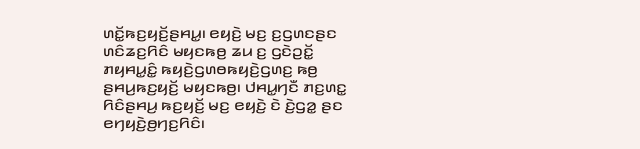ꤛꤢꤩ꤭ꤒꤢ꤬ꤟꤢꤩ꤬ꤔꤌꤣ꤭꤯ ꤕꤟꤢꤧ꤬ ꤗꤢ꤬ ꤢ꤬ꤞꤛꤢꤔꤢ ꤛꤢꤨꤘꤢ꤬ꤖꤢꤨ ꤗꤟꤢꤒꤥ꤬ ꤘꤣ ꤢ꤬ ꤞꤢꤧꤑꤢꤩ꤭ ꤊꤟꤌꤣ꤭ꤢꤨ꤭ ꤒꤟꤢꤧ꤬ꤞꤛꤥꤒꤟꤢꤧ꤬ꤞꤛꤢ꤬ ꤒꤥ꤬ ꤔꤌꤣ꤬ꤒꤢ꤬ꤟꤢꤩ꤬ ꤗꤟꤢꤒꤥ꤬꤯ ꤓꤌꤣ꤭ꤚꤢꤪ ꤊꤢ꤬ꤛꤢ꤭ ꤖꤢꤨꤔꤌꤣ꤬ ꤒꤢ꤬ꤟꤢꤩ꤬ ꤗꤢ꤬ ꤕꤟꤢꤧ꤬ ꤢꤧ ꤢꤧ꤬ꤞꤤ꤭ ꤔꤢ ꤕꤚꤟꤢꤧ꤬ꤥ꤬ꤚꤢ꤬ꤖꤢꤨ꤯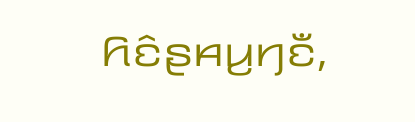ꤖꤢꤨꤔꤌꤣ꤬ꤚꤢꤪ,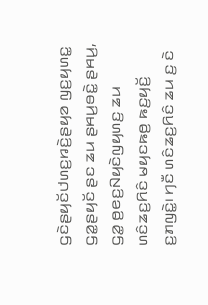ꤞꤢꤧꤔꤟꤢꤩꤓꤛꤢ꤬ꤙꤢꤧ꤬ꤔꤟꤤ ꤜꤢ꤬ꤟꤛꤢ꤭ ꤞꤤ꤭ꤔꤟꤢꤩ ꤔꤢ ꤘꤣ ꤔꤌꤣ꤬ꤋꤢꤧ꤭ ꤔꤌꤣ꤬, ꤞꤤ꤭ ꤥ꤬ꤕꤢ꤬ꤡꤟꤢꤧꤜꤟꤛꤢ꤬ ꤘꤣ ꤛꤢꤨꤘꤢ꤬ꤖꤢꤨ ꤗꤟꤢꤒꤥ꤬ ꤒꤢ꤬ꤟꤢꤩ꤬ ꤢ꤬ꤊꤜꤢꤧ꤭꤯ ꤚꤢꤪ ꤛꤢꤨꤘꤢ꤬ꤖꤢꤨ ꤘꤣ ꤢ꤬ ꤢꤧ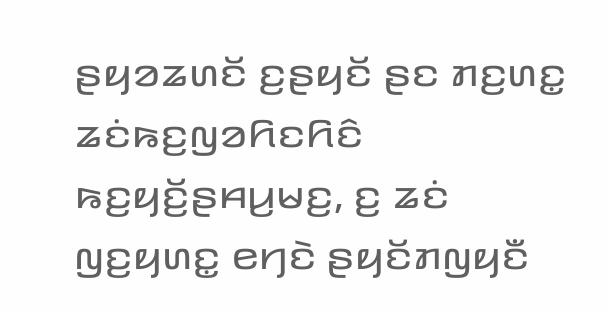ꤔꤟꤤꤘꤛꤢꤩ ꤢ꤬ꤔꤟꤢꤩ ꤔꤢ ꤊꤢ꤬ꤛꤢ꤭ ꤘꤢꤦꤒꤢ꤬ꤜꤤꤖꤢꤖꤢꤨ ꤒꤢ꤬ꤟꤢꤩ꤬ꤔꤌꤣ꤬ꤗꤢ꤬, ꤢ꤬ ꤘꤢꤦ ꤜꤢ꤬ꤟꤛꤢ꤭ ꤕꤚꤢꤧ ꤔꤟꤢꤩꤊꤜꤟꤢꤪ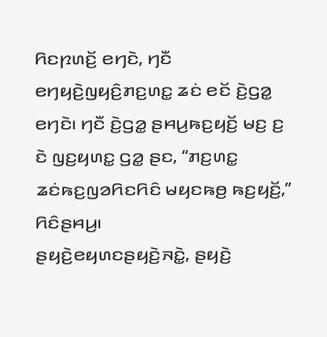ꤖꤢꤐꤛꤢꤩ꤬ ꤕꤚꤢꤧ, ꤚꤢꤪ ꤕꤚꤟꤢꤧ꤬ꤜꤟꤢꤨ꤬ꤊꤢ꤬ꤛꤢ꤭ ꤘꤢꤦ ꤕꤢꤩ ꤢꤧ꤬ꤞꤤ꤭ ꤕꤚꤢꤧ꤯ ꤚꤢꤪ ꤢꤧ꤬ꤞꤤ꤭ ꤔꤌꤣ꤬ꤒꤢ꤬ꤟꤢꤩ꤬ ꤗꤢ꤬ ꤢ꤬ ꤢꤧ ꤜꤢ꤬ꤟꤛꤢ꤭ ꤞꤤ꤭ ꤔꤢ, “ꤊꤢ꤬ꤛꤢ꤭ ꤘꤢꤦꤒꤢ꤬ꤜꤤꤖꤢꤖꤢꤨ ꤗꤟꤢꤒꤥ꤬ ꤒꤢ꤬ꤟꤢꤩ꤬,” ꤖꤢꤨꤔꤌꤣ꤬꤯
ꤔꤟꤢꤧ꤬ꤕꤟꤛꤢꤔꤟꤢꤧ꤬ꤏꤢꤧ꤭, ꤔꤟꤢꤧ꤬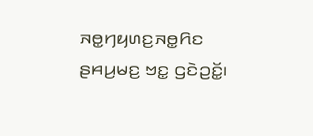ꤏꤥ꤭ꤚꤟꤛꤢ꤬ꤏꤥ꤭ꤖꤢ ꤔꤌꤣ꤬ꤗꤢ꤬ ꤠꤢ꤭ ꤞꤢꤧꤑꤢꤩ꤭꤯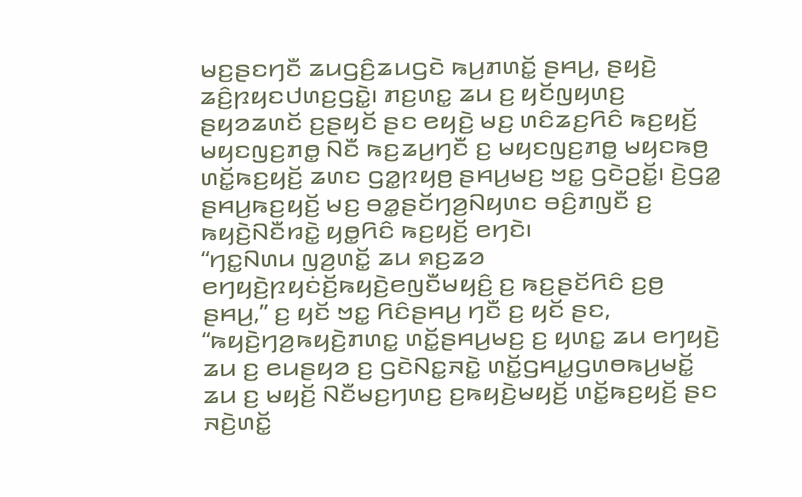ꤗꤢ꤬ꤔꤢꤚꤢꤪ ꤘꤣꤞꤢꤨ꤬ꤘꤣꤞꤢꤧ ꤒꤣ꤬ꤊꤛꤢꤩ꤭ ꤔꤌꤣ꤬, ꤔꤟꤢꤧ꤬ ꤘꤢꤨ꤬ꤐꤟꤢꤓꤛꤢ꤬ꤞꤢꤧ꤭꤯ ꤊꤢ꤬ꤛꤢ꤭ ꤘꤣ ꤢ꤬ ꤟꤢꤩꤜꤟꤛꤢ꤬ ꤔꤟꤤꤘꤛꤢꤩ ꤢ꤬ꤔꤟꤢꤩ ꤔꤢ ꤕꤟꤢꤧ꤬ ꤗꤢ꤬ ꤛꤢꤨꤘꤢ꤬ꤖꤢꤨ ꤒꤢ꤬ꤟꤢꤩ꤬ ꤗꤟꤢꤜꤢ꤬ꤊꤥ꤭ ꤡꤢꤪ ꤒꤢ꤬ꤘꤣ꤬ꤚꤢꤪ ꤢ꤬ ꤗꤟꤢꤜꤢ꤬ꤊꤥ꤭ ꤗꤟꤢꤒꤥ꤬ ꤛꤢꤩ꤭ꤒꤢ꤬ꤟꤢꤩ꤬ ꤘꤛꤢ ꤞꤤ꤭ꤐꤟꤥ꤬ ꤔꤌꤣ꤬ꤗꤢ꤬ ꤠꤢ꤭ ꤞꤢꤧꤑꤢꤩ꤭꤯ ꤢꤧ꤬ꤞꤤ꤭ ꤔꤌꤣ꤬ꤒꤢ꤬ꤟꤢꤩ꤬ ꤗꤢ꤬ ꤋꤤ꤭ꤔꤢꤩꤚꤤ꤬ꤡꤟꤛꤢ ꤋꤢꤨ꤬ꤊꤜꤢꤪ ꤢ꤬ ꤒꤟꤢꤧ꤬ꤡꤢꤪꤙꤢꤧ꤭ ꤟꤥ꤭ꤖꤢꤨ ꤒꤢ꤬ꤟꤢꤩ꤬ ꤕꤚꤢꤧ꤯
“ꤚꤢ꤭ꤡꤛꤣ ꤜꤤ꤬ꤛꤢꤩ꤭ ꤘꤣ ꤎꤢ꤬ꤘꤤ ꤕꤚꤟꤢꤧ꤬ꤐꤟꤢꤦꤢꤩ꤬ꤒꤟꤢꤧ꤬ꤕꤜꤢꤪꤗꤟꤢꤨ꤬ ꤢ꤬ ꤒꤢ꤬ꤔꤢꤩꤖꤢꤨ ꤢ꤬ꤥ꤬ ꤔꤌꤣ꤬,” ꤢ꤬ ꤟꤢꤩ ꤠꤢ꤭ ꤖꤢꤨꤔꤌꤣ꤬ ꤚꤢꤪ ꤢ꤬ ꤟꤢꤩ ꤔꤢ, “ꤒꤟꤢꤧ꤬ꤚꤤ꤬ꤒꤟꤢꤧ꤬ꤊꤛꤢ꤭ ꤛꤢꤩ꤭ꤔꤌꤣ꤬ꤗꤢ꤬ ꤢ꤬ ꤟꤛꤢ꤭ ꤘꤣ ꤕꤚꤟꤢꤧ꤬ ꤘꤣ ꤢ꤬ ꤕꤣꤔꤟꤤ ꤢ꤬ ꤞꤢꤧꤡꤢ꤭ꤏꤢꤧ꤭ ꤛꤢꤩ꤭ꤞꤌꤣ꤭ꤞꤛꤥꤒꤣ꤬ꤗꤢꤩ꤭ ꤘꤣ ꤢ꤬ ꤗꤟꤢꤩ꤬ ꤡꤢꤪꤗꤢ꤬ꤚꤛꤢ꤬ ꤢ꤬ꤒꤟꤢꤧ꤬ꤗꤟꤢꤩ꤬ ꤛꤢꤩ꤭ꤒꤢ꤬ꤟꤢꤩ꤬ ꤔꤢ ꤏꤢꤧ꤬ꤛꤢꤩ꤭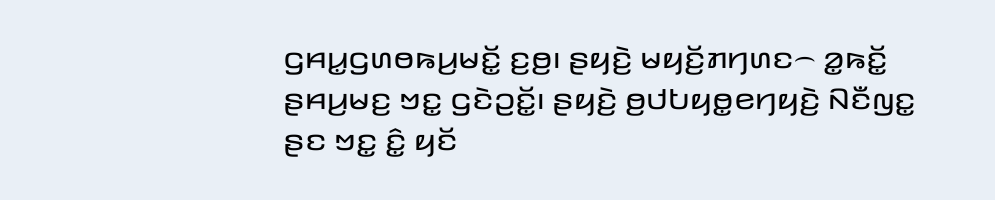ꤞꤌꤣ꤭ꤞꤛꤥꤒꤣ꤬ꤗꤢꤩ꤭ ꤢ꤬ꤥ꤬꤯ ꤔꤟꤢꤧ꤬ ꤗꤟꤢꤩ꤬ꤊꤚꤛꤢ꤮ ꤤ꤭ꤒꤢꤩ꤭ ꤔꤌꤣ꤬ꤗꤢ꤬ ꤠꤢ꤭ ꤞꤢꤧꤑꤢꤩ꤭꤯ ꤔꤟꤢꤧ꤬ ꤥ꤬ꤓꤝꤟꤥ꤭ꤕꤚꤟꤢꤧ꤬ ꤡꤢꤪꤜꤢ꤭ ꤔꤢ ꤠꤢ꤭ ꤢꤨ꤭ ꤟꤢꤩ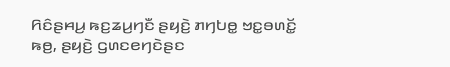ꤖꤢꤨꤔꤌꤣ꤬ ꤒꤢ꤬ꤘꤣ꤬ꤚꤢꤪ ꤔꤟꤢꤧ꤬ ꤊꤚꤝꤥ꤭ ꤠꤢ꤭ꤋꤛꤢꤩ꤭ ꤒꤥ꤬, ꤔꤟꤢꤧ꤬ ꤞꤛꤢꤕꤚꤢꤧꤔꤢ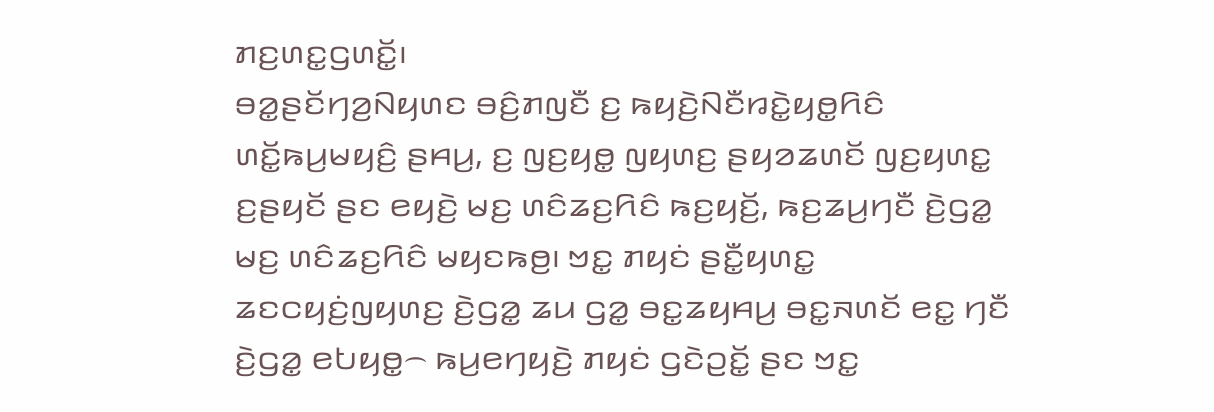ꤊꤢ꤬ꤛꤢ꤭ꤞꤛꤢꤩ꤭꤯
ꤋꤤ꤭ꤔꤢꤩꤚꤤ꤬ꤡꤟꤛꤢ ꤋꤢꤨ꤬ꤊꤜꤢꤪ ꤢ꤬ ꤒꤟꤢꤧ꤬ꤡꤢꤪꤙꤢꤧ꤭ꤟꤥ꤭ꤖꤢꤨ ꤛꤢꤩ꤭ꤒꤣ꤬ꤗꤟꤢꤨ꤬ ꤔꤌꤣ꤬, ꤢ꤬ ꤜꤢ꤬ꤟꤥ꤭ ꤜꤟꤛꤢ꤬ ꤔꤟꤤꤘꤛꤢꤩ ꤜꤢ꤬ꤟꤛꤢ꤭ ꤢ꤬ꤔꤟꤢꤩ ꤔꤢ ꤕꤟꤢꤧ꤬ ꤗꤢ꤬ ꤛꤢꤨꤘꤢ꤬ꤖꤢꤨ ꤒꤢ꤬ꤟꤢꤩ꤬, ꤒꤢ꤬ꤘꤣ꤬ꤚꤢꤪ ꤢꤧ꤬ꤞꤤ꤭ ꤗꤢ꤬ ꤛꤢꤨꤘꤢ꤬ꤖꤢꤨ ꤗꤟꤢꤒꤥ꤬꤯ ꤠꤢ꤭ ꤊꤟꤢꤦ ꤔꤢꤪ꤭ꤟꤛꤢ꤭ ꤘꤢꤍꤟꤢꤦ꤬ꤜꤟꤛꤢ꤬ ꤢꤧ꤬ꤞꤤ꤭ ꤘꤣ ꤞꤤ꤭ ꤋꤢ꤭ꤘꤟꤌꤣ꤬ ꤋꤢ꤭ꤏꤛꤢꤩ ꤕꤢ꤭ ꤚꤢꤪ ꤢꤧ꤬ꤞꤤ꤭ ꤕꤝꤟꤥ꤭꤮ ꤒꤣ꤬ꤕꤚꤟꤢꤧ꤬ ꤊꤟꤢꤦ ꤞꤢꤧꤑꤢꤩ꤭ ꤔꤢ ꤠꤢ꤭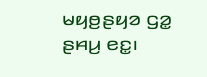ꤗꤟꤥ꤬ꤔꤟꤤ ꤞꤤ꤭ ꤔꤌꤣ꤬ ꤕꤢ꤭꤯